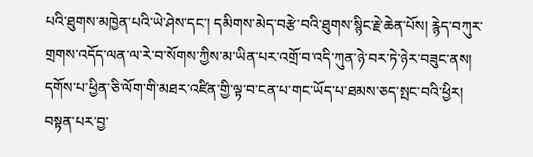པའི་ཐུགས་མཁྱེན་པའི་ཡེ་ཤེས་དང་། དམིགས་མེད་བརྩེ་བའི་ཐུགས་སྙིང་རྗེ་ཆེན་པོས། རྙེད་བཀུར་གྲགས་འདོད་ལན་ལ་རེ་བ་སོགས་ཀྱིས་མ་ཡིན་པར་འགྲོ་བ་འདི་ཀུན་ཉེ་བར་ཏེ་ཉེར་བཟུང་ནས། དགོས་པ་ཕྱིན་ཅི་ལོག་གི་མཐར་འཛིན་གྱི་ལྟ་བ་ངན་པ་གང་ཡོད་པ་ཐམས་ཅད་སྤང་བའི་ཕྱིར། བསྟན་པར་བྱ་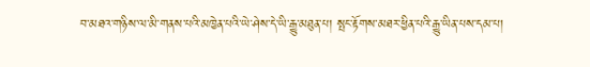བ་མཐའ་གཉིས་ལ་མི་གནས་པའི་མཁྱེན་པའི་ཡེ་ཤེས་དེ་ཡི་རྒྱུ་མཐུན་པ། སྤང་རྟོགས་མཐར་ཕྱིན་པའི་རྒྱུ་ཡིན་པས་དམ་པ།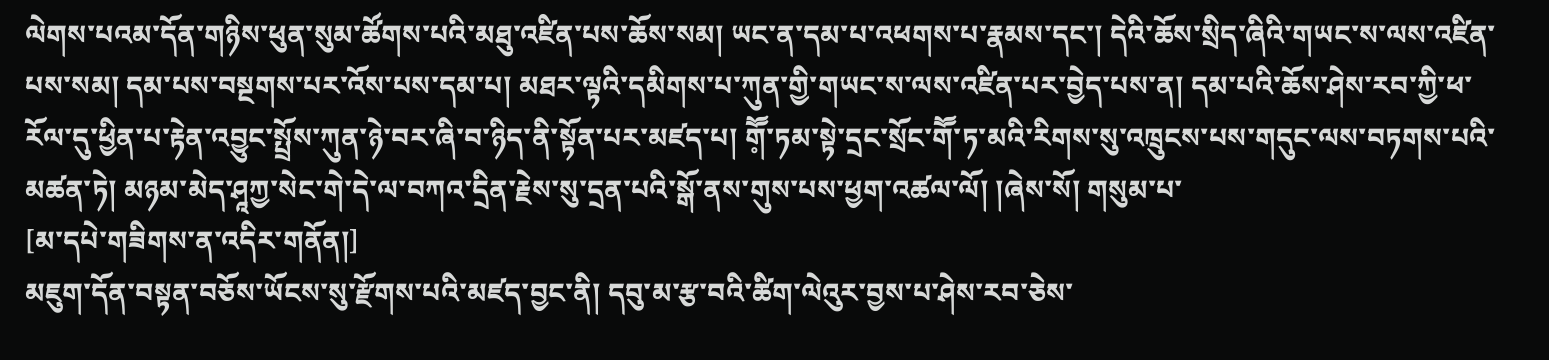ལེགས་པའམ་དོན་གཉིས་ཕུན་སུམ་ཚོགས་པའི་མཐུ་འཛིན་པས་ཆོས་སམ། ཡང་ན་དམ་པ་འཕགས་པ་རྣམས་དང་། དེའི་ཆོས་སྲིད་ཞིའི་གཡང་ས་ལས་འཛིན་པས་སམ། དམ་པས་བསྔགས་པར་འོས་པས་དམ་པ། མཐར་ལྟའི་དམིགས་པ་ཀུན་གྱི་གཡང་ས་ལས་འཛིན་པར་བྱེད་པས་ན། དམ་པའི་ཆོས་ཤེས་རབ་ཀྱི་ཕ་རོལ་དུ་ཕྱིན་པ་རྟེན་འབྱུང་སྤྲོས་ཀུན་ཉེ་བར་ཞི་བ་ཉིད་ནི་སྟོན་པར་མཛད་པ། གཽ༷་ཏམ་སྟེ་དྲང་སྲོང་གཽ་ཏ་མའི་རིགས་སུ་འཁྲུངས་པས་གདུང་ལས་བཏགས་པའི་མཚན་ཏེ། མཉམ་མེད་ཤཱཀྱ་སེང་གེ་དེ་ལ་བཀའ་དྲིན་རྗེས་སུ་དྲན་པའི་སྒོ་ནས་གུས་པས་ཕྱག་འཚལ་ལོ། །ཞེས་སོ། གསུམ་པ་
[མ་དཔེ་གཟིགས་ན་འདིར་གནོན།]
མཇུག་དོན་བསྟན་བཅོས་ཡོངས་སུ་རྫོགས་པའི་མཛད་བྱང་ནི། དབུ་མ་རྩ་བའི་ཚིག་ལེའུར་བྱས་པ་ཤེས་རབ་ཅེས་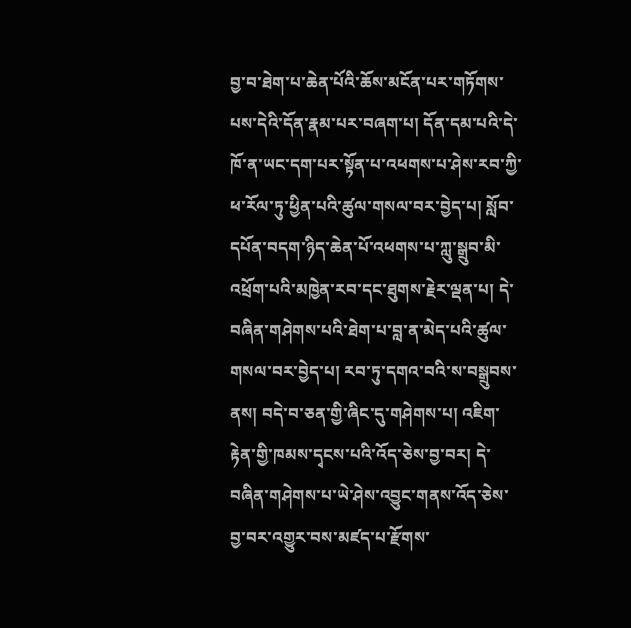བྱ་བ་ཐེག་པ་ཆེན་པོའི་ཆོས་མངོན་པར་གཏོགས་པས་དེའི་དོན་རྣམ་པར་བཞག་པ། དོན་དམ་པའི་དེ་ཁོ་ན་ཡང་དག་པར་སྟོན་པ་འཕགས་པ་ཤེས་རབ་ཀྱི་ཕ་རོལ་ཏུ་ཕྱིན་པའི་ཚུལ་གསལ་བར་བྱེད་པ། སློབ་དཔོན་བདག་ཉིད་ཆེན་པོ་འཕགས་པ་ཀླུ་སྒྲུབ་མི་འཕྲོག་པའི་མཁྱེན་རབ་དང་ཐུགས་རྗེར་ལྡན་པ། དེ་བཞིན་གཤེགས་པའི་ཐེག་པ་བླ་ན་མེད་པའི་ཚུལ་གསལ་བར་བྱེད་པ། རབ་ཏུ་དགའ་བའི་ས་བསྒྲུབས་ནས། བདེ་བ་ཅན་གྱི་ཞིང་དུ་གཤེགས་པ། འཇིག་རྟེན་གྱི་ཁམས་དྭངས་པའི་འོད་ཅེས་བྱ་བར། དེ་བཞིན་གཤེགས་པ་ཡེ་ཤེས་འབྱུང་གནས་འོད་ཅེས་བྱ་བར་འགྱུར་བས་མཛད་པ་རྫོགས་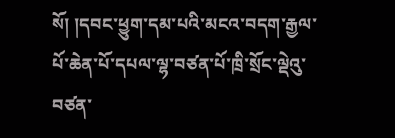སོ། །དབང་ཕྱུག་དམ་པའི་མངའ་བདག་རྒྱལ་པོ་ཆེན་པོ་དཔལ་ལྷ་བཙན་པོ་ཁྲི་སྲོང་ལྡེའུ་བཙན་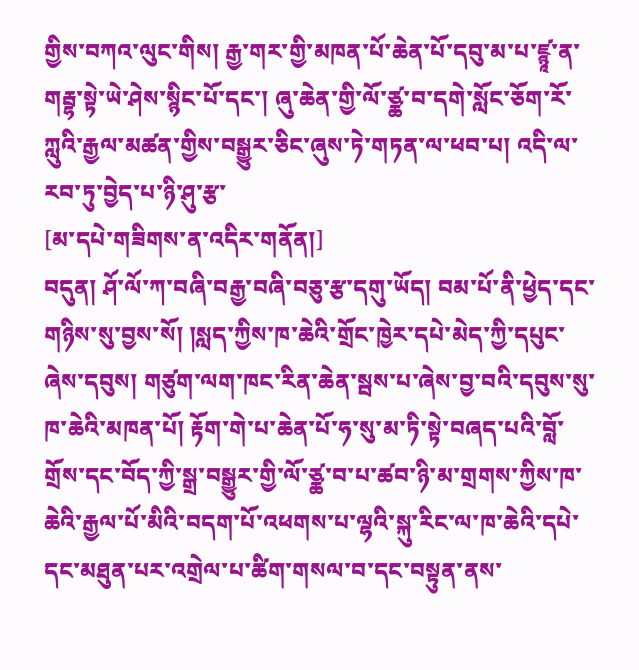གྱིས་བཀའ་ལུང་གིས། རྒྱ་གར་གྱི་མཁན་པོ་ཆེན་པོ་དབུ་མ་པ་ཛྙཱ་ན་གརྦྷ་སྟེ་ཡེ་ཤེས་སྙིང་པོ་དང་། ཞུ་ཆེན་གྱི་ལོ་ཙྪ་བ་དགེ་སློང་ཅོག་རོ་ཀླུའི་རྒྱལ་མཚན་གྱིས་བསྒྱུར་ཅིང་ཞུས་ཏེ་གཏན་ལ་ཕབ་པ། འདི་ལ་རབ་ཏུ་བྱེད་པ་ཉི་ཤུ་རྩ་
[མ་དཔེ་གཟིགས་ན་འདིར་གནོན།]
བདུན། ཤོ་ལོ་ཀ་བཞི་བརྒྱ་བཞི་བཅུ་རྩ་དགུ་ཡོད། བམ་པོ་ནི་ཕྱེད་དང་གཉིས་སུ་བྱས་སོ། །སླད་ཀྱིས་ཁ་ཆེའི་གྲོང་ཁྱེར་དཔེ་མེད་ཀྱི་དཔུང་ཞེས་དབུས། གཙུག་ལག་ཁང་རིན་ཆེན་སྦས་པ་ཞེས་བྱ་བའི་དབུས་སུ་ཁ་ཆེའི་མཁན་པོ། རྟོག་གེ་པ་ཆེན་པོ་ཧ་སུ་མ་ཏི་སྟེ་བཞད་པའི་བློ་གྲོས་དང་བོད་ཀྱི་སྒྲ་བསྒྱུར་གྱི་ལོ་ཙྪ་བ་པ་ཚབ་ཉི་མ་གྲགས་ཀྱིས་ཁ་ཆེའི་རྒྱལ་པོ་མིའི་བདག་པོ་འཕགས་པ་ལྷའི་སྐུ་རིང་ལ་ཁ་ཆེའི་དཔེ་དང་མཐུན་པར་འགྲེལ་པ་ཚིག་གསལ་བ་དང་བསྟུན་ནས་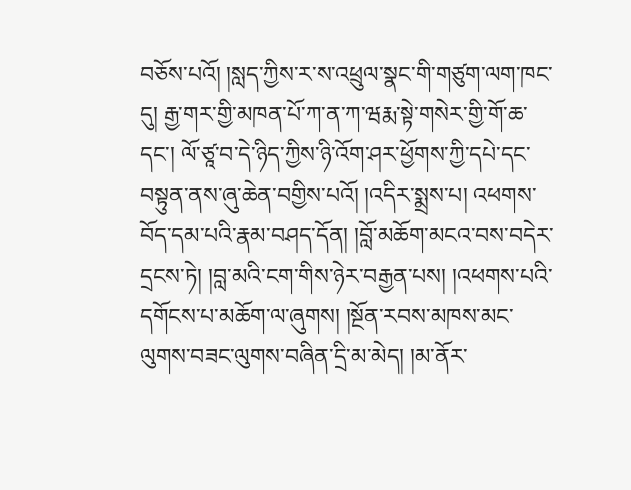བཅོས་པའོ། །སླད་ཀྱིས་ར་ས་འཕྲུལ་སྣང་གི་གཙུག་ལག་ཁང་དུ། རྒྱ་གར་གྱི་མཁན་པོ་ཀ་ན་ཀ་ཝརྨ་སྟེ་གསེར་གྱི་གོ་ཆ་དང་། ལོ་ཙཱ་བ་དེ་ཉིད་ཀྱིས་ཉི་འོག་ཤར་ཕྱོགས་ཀྱི་དཔེ་དང་བསྟུན་ནས་ཞུ་ཆེན་བགྱིས་པའོ། །འདིར་སྨྲས་པ། འཕགས་བོད་དམ་པའི་རྣམ་བཤད་དོན། །བློ་མཆོག་མངའ་བས་བདེར་དྲངས་ཏེ། །བླ་མའི་ངག་གིས་ཉེར་བརྒྱན་པས། །འཕགས་པའི་དགོངས་པ་མཆོག་ལ་ཞུགས། །སྔོན་རབས་མཁས་མང་ལུགས་བཟང་ལུགས་བཞིན་དྲི་མ་མེད། །མ་ནོར་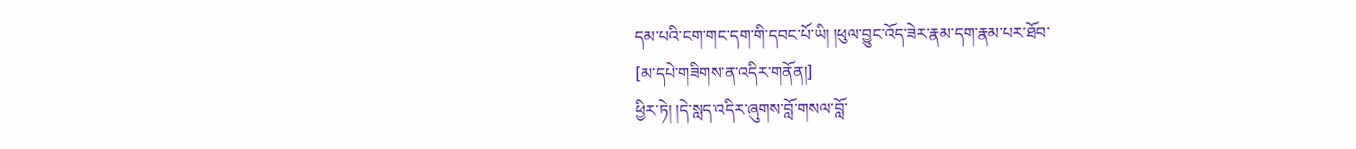དམ་པའི་ངག་གང་དག་གི་དབང་པོ་ཡི། །ཕུལ་བྱུང་འོད་ཟེར་རྣམ་དག་རྣམ་པར་ཐོབ་
[མ་དཔེ་གཟིགས་ན་འདིར་གནོན།]
ཕྱིར་ཏེ། །དེ་སླད་འདིར་ཞུགས་བློ་གསལ་བློ་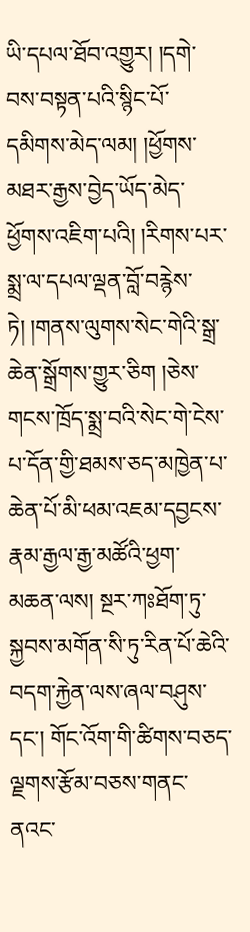ཡི་དཔལ་ཐོབ་འགྱུར། །དགེ་བས་བསྟན་པའི་སྙིང་པོ་དམིགས་མེད་ལམ། །ཕྱོགས་མཐར་རྒྱས་བྱེད་ཡོད་མེད་ཕྱོགས་འཇིག་པའི། །རིགས་པར་སྨྲ་ལ་དཔལ་ལྡན་བློ་བརྙེས་ཏེ། །གནས་ལུགས་སེང་གེའི་སྒྲ་ཆེན་སྒྲོགས་གྱུར་ཅིག །ཅེས་གངས་ཁྲོད་སྨྲ་བའི་སེང་གེ་ངེས་པ་དོན་གྱི་ཐམས་ཅད་མཁྱེན་པ་ཆེན་པོ་མི་ཕམ་འཇམ་དབྱངས་རྣམ་རྒྱལ་རྒྱ་མཚོའི་ཕྱག་མཆན་ལས། སྔར་ཀཿཐོག་ཏུ་སྐྱབས་མགོན་སི་ཏུ་རིན་པོ་ཆེའི་བདག་རྐྱེན་ལས་ཞལ་བཤུས་དང་། གོང་འོག་གི་ཚིགས་བཅད་ལྗགས་རྩོམ་བཅས་གནང་ནའང་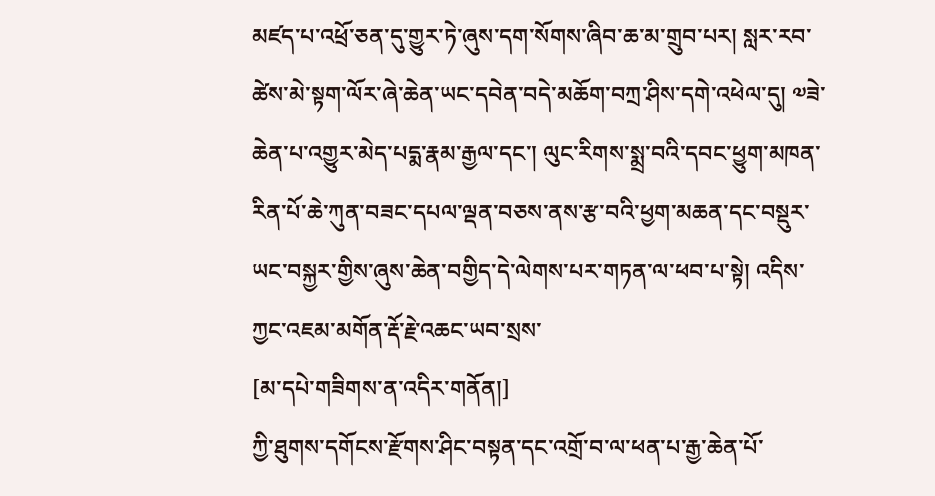མཛད་པ་འཕྲོ་ཅན་དུ་གྱུར་ཏེ་ཞུས་དག་སོགས་ཞིབ་ཆ་མ་གྲུབ་པར། སླར་རབ་ཚེས་མེ་སྟག་ལོར་ཞེ་ཆེན་ཡང་དབེན་བདེ་མཆོག་བཀྲ་ཤིས་དགེ་འཕེལ་དུ། ༧ཟེ་ཆེན་པ་འགྱུར་མེད་པདྨ་རྣམ་རྒྱལ་དང་། ལུང་རིགས་སྨྲ་བའི་དབང་ཕྱུག་མཁན་རིན་པོ་ཆེ་ཀུན་བཟང་དཔལ་ལྡན་བཅས་ནས་རྩ་བའི་ཕྱག་མཆན་དང་བསྡུར་ཡང་བསྐྱར་གྱིས་ཞུས་ཆེན་བགྱིད་དེ་ལེགས་པར་གཏན་ལ་ཕབ་པ་སྟེ། འདིས་ཀྱང་འཇམ་མགོན་རྡོ་རྗེ་འཆང་ཡབ་སྲས་
[མ་དཔེ་གཟིགས་ན་འདིར་གནོན།]
ཀྱི་ཐུགས་དགོངས་རྫོགས་ཤིང་བསྟན་དང་འགྲོ་བ་ལ་ཕན་པ་རྒྱ་ཆེན་པོ་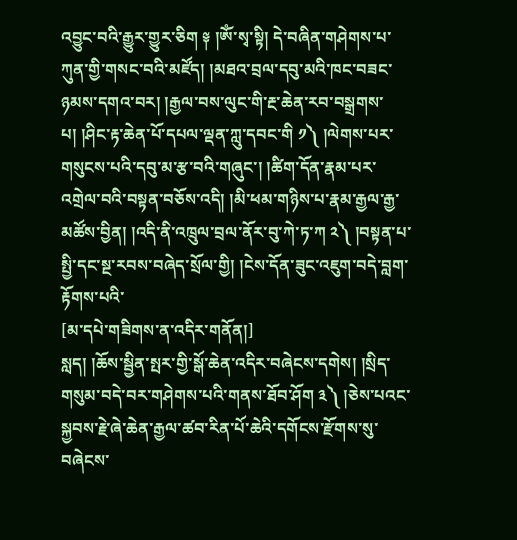འབྱུང་བའི་རྒྱུར་གྱུར་ཅིག ༈ །ཨོཾ་སྭ་སྟི། དེ་བཞིན་གཤེགས་པ་ཀུན་གྱི་གསང་བའི་མཛོད། །མཐའ་བྲལ་དབུ་མའི་ཁང་བཟང་ཉམས་དགའ་བར། །རྒྱལ་བས་ལུང་གི་རྔ་ཆེན་རབ་བསྒྲགས་པ། །ཤིང་རྟ་ཆེན་པོ་དཔལ་ལྡན་ཀླུ་དབང་གི ༡༽ །ལེགས་པར་གསུངས་པའི་དབུ་མ་རྩ་བའི་གཞུང་། །ཚིག་དོན་རྣམ་པར་འགྲེལ་བའི་བསྟན་བཅོས་འདི། །མི་ཕམ་གཉིས་པ་རྣམ་རྒྱལ་རྒྱ་མཚོས་བྱིན། །འདི་ནི་འཁྲུལ་བྲལ་ནོར་བུ་ཀེ་ཏ་ཀ ༢༽ །བསྟན་པ་སྤྱི་དང་སྔ་རབས་བཞེད་སྲོལ་གྱི། །ངེས་དོན་ཟུང་འཇུག་བདེ་བླག་རྟོགས་པའི་
[མ་དཔེ་གཟིགས་ན་འདིར་གནོན།]
སླད། །ཆོས་སྦྱིན་སྤར་གྱི་སྒོ་ཆེན་འདིར་བཞེངས་དགེས། །སྲིད་གསུམ་བདེ་བར་གཤེགས་པའི་གནས་ཐོབ་ཤོག ༣༽ །ཅེས་པའང་སྐྱབས་རྗེ་ཞེ་ཆེན་རྒྱལ་ཚབ་རིན་པོ་ཆེའི་དགོངས་རྫོགས་སུ་བཞེངས་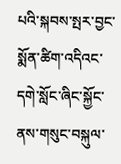པའི་སྐབས་སྤར་བྱང་སྨོན་ཚིག་འདིའང་དགེ་སློང་ཞིང་སྐྱོང་ནས་གསུང་བསྐུལ་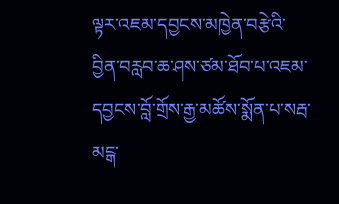ལྟར་འཇམ་དབྱངས་མཁྱེན་བརྩེའི་བྱིན་བརླབ་ཆ་ཤས་ཙམ་ཐོབ་པ་འཇམ་དབྱངས་བློ་གྲོས་རྒྱ་མཚོས་སྨོན་པ་སརྦ་མངྒ་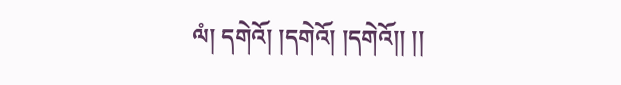ལཾ། དགེའོ། །དགེའོ། །དགེའོ།། །།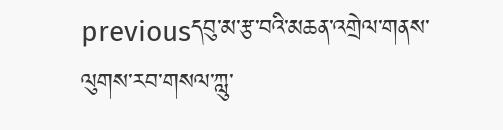previousདབུ་མ་རྩ་བའི་མཆན་འགྲེལ་གནས་ལུགས་རབ་གསལ་ཀླུ་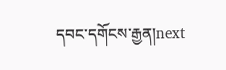དབང་དགོངས་རྒྱན།next